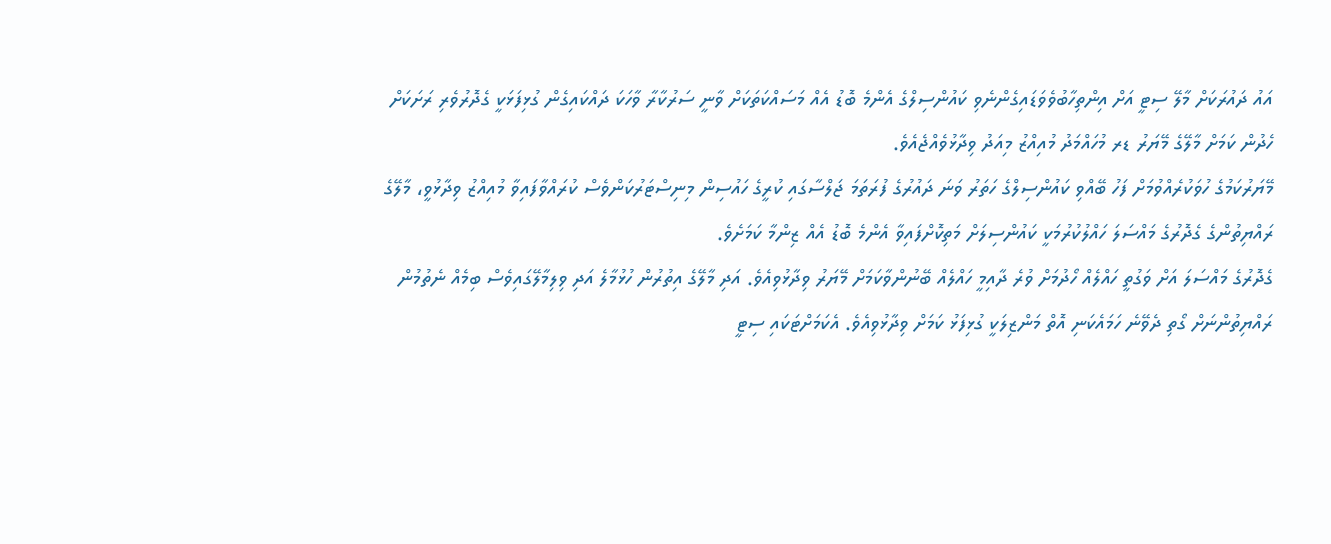އައު ދައުރަކަށް މާލޭ ސިޓީ އަށް އިންތިހާބުވެވަޑައިގެންނެވި ކައުންސިލްގެ އެންމެ ބޮޑު އެއް މަސައްކަތަކަށް ވާނީ ސަރުކާރާ ވާހަކަ ދައްކައިގެން ގުޅިފަޅަކީ ގެދޮރުވެރި ރަށަކަށް ހެދުން ކަމަށް މާލޭގެ މޭޔަރު ޑރ މުހައްމަދު މުއިއްޒު މިއަދު ވިދާޅުވެއްޖެއެވެ.
މޭޔަރުކަމުގެ ހުވަކުރެއްވުމަށް ފަހު ބޭއްވި ކައުންސިލްގެ ހަތަރު ވަނަ ދައުރުގެ ފުރަތަމަ ޖަލްސާގައި ކުރީގެ ހައުސިން މިނިސްޓަރުކަންވެސް ކުރައްވާފައިވާ މުއިއްޒު ވިދާޅުވީ، މާލޭގެ ރައްޔިތުންގެ ގެދޮރުގެ މައްސަލަ ހައްލުކުރުމަކީ ކައުންސިލަށް މަތިކޮށްފައިވާ އެންމެ ބޮޑު އެއް ޒިންމާ ކަމަށެވެ.
ގެދޮރުގެ މައްސަލަ އަށް ވަގުތީ ހައްލެއް ހޯދުމަށް ވުރެ ދާއިމީ ހައްލެއް ބޭނުންވާކަމަށް މޭޔަރު ވިދާޅުވިއެވެ. އަދި މާލޭގެ އިތުރުން ހުޅުމާލެ އަދި ވިލިމާލޭގައިވެސް ބިމެއް ނެތުމުން ރައްޔިތުންނަށް ގޯތި ދެވޭނެ ހަމައެކަނި އޮތް މަންޒިލަކީ ގުޅިފަޅު ކަމަށް ވިދާޅުވިއެވެ. އެކަމަށްޓަކައި ސިޓީ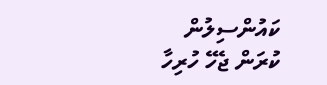ކައުންސިލުން ކުރަން ޖެހޭ ހުރިހާ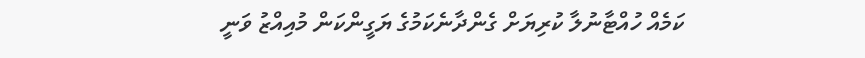ކަމެއް ހުއްޓާނުލާ ކުރިޔަށް ގެންދާނެކަމުގެ ޔަގީންކަން މުއިއްޒު ވަނީ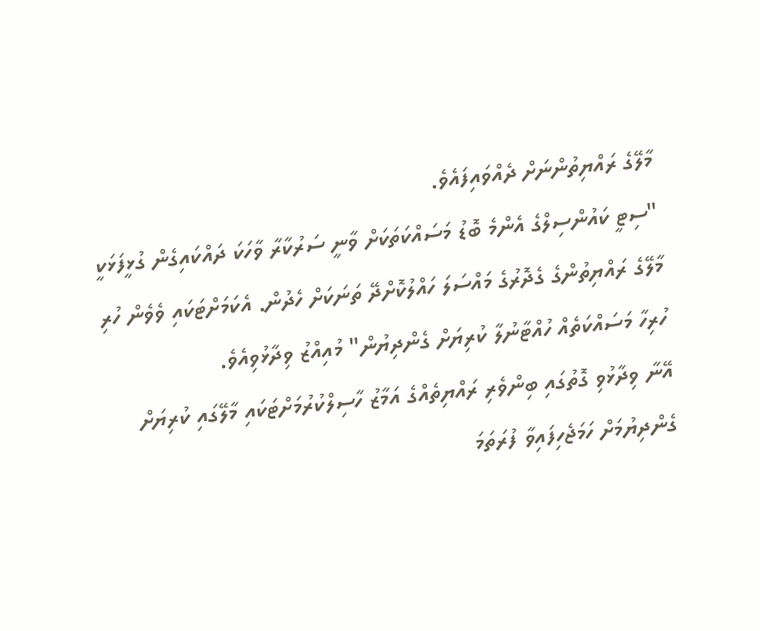މާލޭގެ ރައްޔިތުންނަށް ދެއްވައިފައެވެ.
"ސިޓީ ކައުންސިލްގެ އެންމެ ބޮޑު މަސައްކަތަކަށް ވާނީ ސަރުކާރާ ވާހަކަ ދައްކައިގެން ގުޅީފަޅަކީ މާލޭގެ ރައްޔިތުންގެ ގެދޮރުގެ މައްސަލަ ހައްލުކޮށްދޭ ތަނަކަށް ހެދުން. އެކަމަށްޓަކައި ވެވެން ހުރި ހުރިހާ މަސައްކަތެއް ހުއްޓާނުލާ ކުރިޔަށް ގެންދިޔުން" މުއިއްޒު ވިދާޅުވިއެވެ.
އޭނާ ވިދާޅުވި ގޮތުގައި ބިންވެރި ރައްޔިތެއްގެ އަމާޒު ހާސިލްކުރުމަށްޓަކައި މާލޭގައި ކުރިޔަށް ގެންދިޔުމަށް ހަމަޖެހިފައިވާ ފުރަތަމަ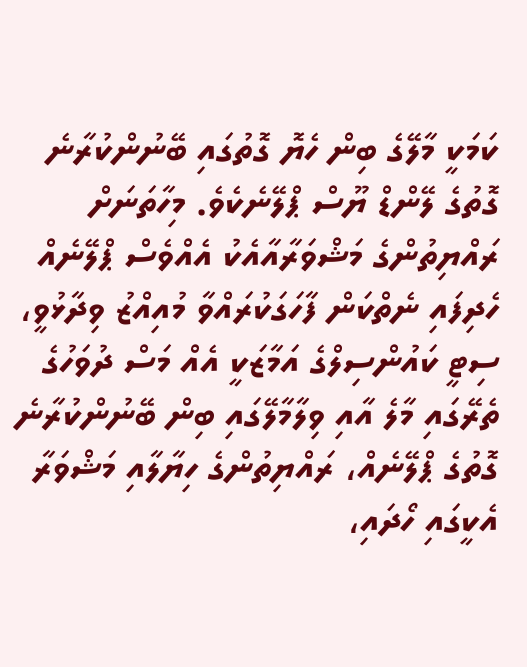ކަމަކީ މާލޭގެ ބިން ހެޔޮ ގޮތުގައި ބޭނުންކުރާނެ ގޮތުގެ ލޭންޑް ޔޫސް ޕްލޭނެކެވެ. މިހާތަނަށް ރައްޔިތުންގެ މަޝްވަރާއާއެކު އެއްވެސް ޕްލޭނެއް ހެދިފައި ނެތްކަން ފާހަގަކުރައްވާ މުއިއްޒު ވިދާޅުވީ، ސިޓީ ކައުންސިލްގެ އަމާޒަކީ އެއް މަސް ދުވަހުގެ ތެރޭގައި މާލެ އާއި ވިލާމާލޭގައި ބިން ބޭނުންކުރާނެ ގޮތުގެ ޕްލޭނެއް، ރައްޔިތުންގެ ހިޔާލާއި މަޝްވަރާ އެކީގައި ހޯދައި،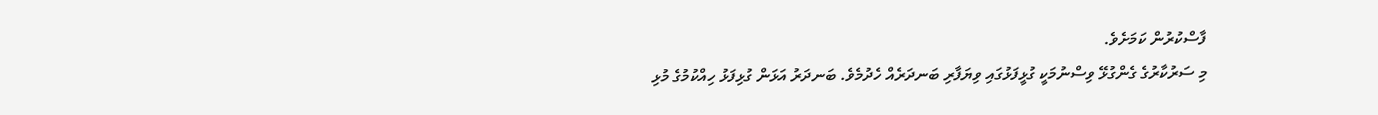ފާސްކުރުން ކަމަށެވެ.
މި ސަރުކާރުގެ ގެންގުޅޭ ވިސްނުމަކީ ގުޅީފަޅުގައި ވިޔަފާރި ބަނދަރެއް ހެދުމެވެ. ބަނދަރު އަޅަން ގުޅިފަޅު ހިއްކުމުގެ މުޅި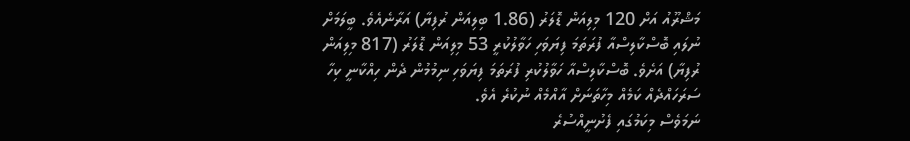މަޝްރޫއު އަށް 120 މިލިއަން ޑޮލަރު (1.86 ބިލިއަން ރުފިޔާ) އަރާނެއެވެ. ބީލަމަށް ނުލައި ބޮސްކާލިސްއާ ފުރަތަމަ ފިޔަވަހި ހަވާލުކުރީ 53 މިލިއަން ޑޮލަރު (817 މިލިއަން ރުފިޔާ) އަށެވެ. ބޮސްކާލިސްއާ ހަވާލުކުރި ފުރަތަމަ ފިޔަވަހި ނިމުމުން ދެން ހިއްކާނީ ކިހާ ސަރަހައްދެއް ކަމެއް މިހާތަނަށް އާއްމެއް ނުކުރެ އެވެ.
ނަމަވެސް މިކަމުގައި ފެށުނީއްސުރެ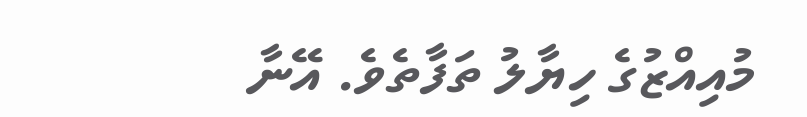މުއިއްޒުގެ ހިޔާލު ތަފާތެވެ. އޭނާ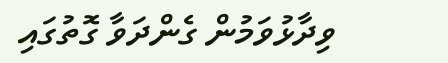ވިދާޅުވަމުން ގެންދަވާ ގޮތުގައި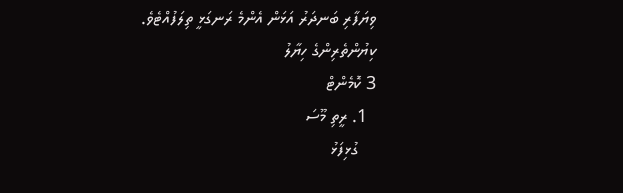ވިޔަފާރި ބަނދަރު އަޅަން އެންމެ ރަނގަޅީ ތިލަފުއްޓެވެ.
ކިޔުންތެރިންގެ ހިޔާލު
3 ކޮމެންޓް
  1. ރީތި މޫސަ
    ގުޅިފަޅު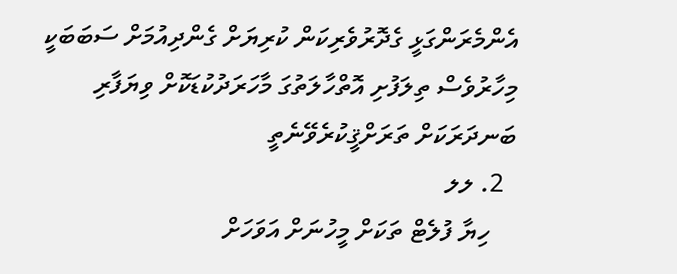އެންމެރަންގަޅީ ގެދޮރުވެރިކަން ކުރިޔަށް ގެންދިއުމަށް ސަބަބަކީ މިހާރުވެސް ތިލަފުށި އޮތްހާލަތުގަ މާހަރަދުކުޑަކޮށް ވިޔަފާރި ބަނދަރަކަށް ތަރަށްޤީކުރެވޭނެތީ
  2. ލލ
    ހިޔާ ފުލެޓް ތަކަށް މީހުނަށް އަވަހަށް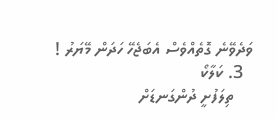ވަދެވޭނެ ގޮތެއްވެސް އެބަޖެހޭ ހަދަން މޭޔަރު !
  3. ކަލާކޯ
    ތިލަފުށީ ދުންގަނޑަށް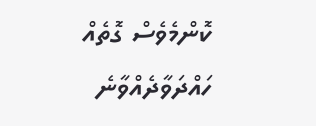ކޮންމެވެސް ގޮތެއް ހައްދަވާދެއްވާނެ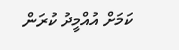ކަމަށް އުއްމީދު ކުރަން